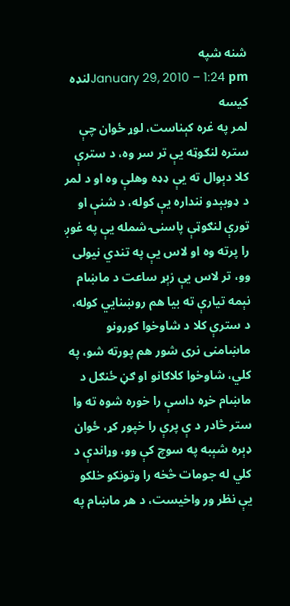شنه شپه
January 29, 2010 – 1:24 pmلنډه کیسه
لمر په غره کېناست، لوړ ځوان چې ستره لنګوټه یې تر سر وه، د سترې کلا دېوال ته یې ډډه وهلې وه او د لمر د ډوبېدو ننداره یې کوله، د شنې او تورې لنګوټې پاسنۍ شمله یې په غوږ را پرته وه او لاس یې په تندي نیولی وو، تر لاس یې زېړ ساعت د ماښام نېمه تیارې ته بیا هم روښنايي کوله، د سترې کلا د شاوخوا کورونو ماښامنی نری شور هم پورته شو، په کلي، شاوخوا کلاګانو او ګڼ ځنګل د ماښام خړه داسې را خوره شوه ته وا ستر څادر د ې پرې را خپور کړ، ځوان ډېره شېبه په سوچ کې وو، وړاندې د کلي له جومات څخه را وتونکو خلکو یې نظر ور واخیست، د هر ماښام په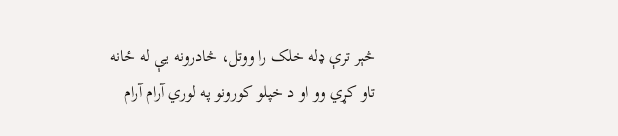څېر ترې ډله خلک را ووتل، څادرونه یې له ځانه تاو کړي وو او د خپلو کورونو په لوري آرام آرام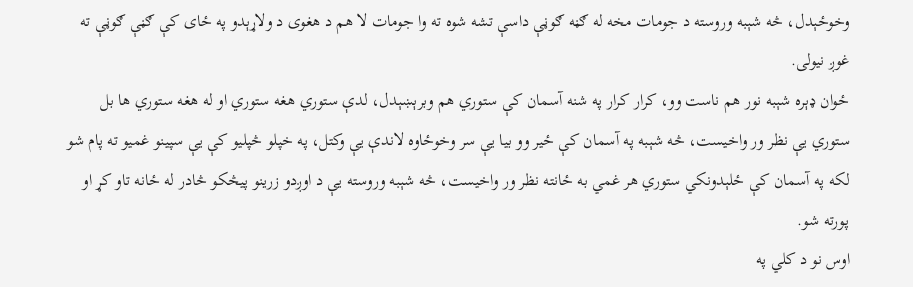وخوځېدل، څه شېبه وروسته د جومات مخه له ګڼه ګوڼې داسې تشه شوه ته وا جومات لا هم د هغوی د ولاړېدو په ځای کې ګڼې ګوڼې ته غوږ نیولی.
ځوان ډېره شېبه نور هم ناست وو، کرار کرار په شنه آسمان کې ستوري هم وبرېښېدل، لدې ستوري هغه ستوري او له هغه ستوري ها بل ستوري یې نظر ور واخیست، څه شېبه په آسمان کې ځیر وو بیا یې سر وخوځاوه لاندې یې وکتل، په خپلو څپلیو کې یې سپینو غمیو ته پام شو لکه په آسمان کې ځلېدونکي ستوري هر غمي به ځانته نظر ور واخیست، څه شېبه وروسته یې د اوږدو زرینو پیڅکو څادر له ځانه تاو کړ او پورته شو.
اوس نو د کلي په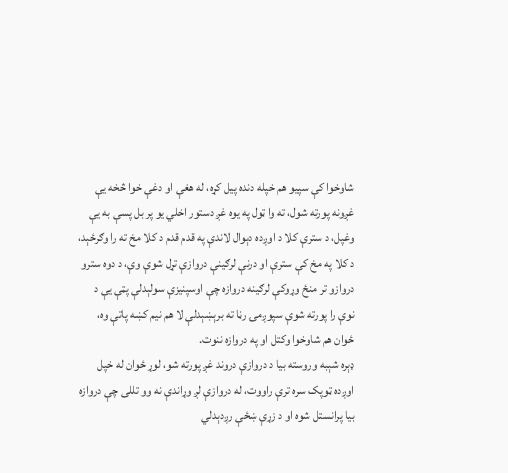شاوخوا کې سپیو هم خپله دنده پیل کړه، له هغې او دغې خوا څخه یې غږونه پورته شول، ته وا ټول په یوه غږ دستور اخلي یو پر بل پسې به یې وغپل، د سترې کلا د اوږده دېوال لاندې په قدم قدم د کلا مخ ته را وګرځېد، د کلا په مخ کې سترې او درنې لرګینې دروازې تړل شوې وې، د دوه سترو دروازو تر منځ وړوکې لرګینه دروازه چې اوسپنیزې سولېدلې پټې یې د نوې را پورته شوې سپوږمۍ رڼا ته برېښېدلې لا هم نیم کښه پاتې وه، ځوان هم شاوخوا وکتل او په دروازه ننوت.
ډېره شېبه وروسته بیا د دروازې دروند غږ پورته شو، لوړ ځوان له خپل اوږده ټوپک سره ترې راووت، له دروازې لږ وړاندې نه وو تللی چې دروازه بیا پرانستل شوه او د زړې ښځې رږدېدلي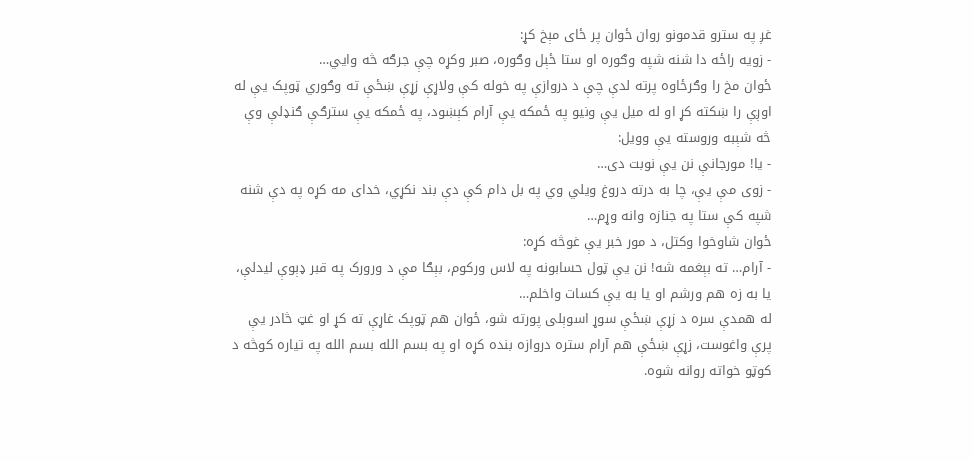غږ په سترو قدمونو روان ځوان پر ځای مېخ کړ:
- زویه راځه دا شنه شپه وګوره او ستا ځېل وګوره، صبر وکړه چې جرګه څه وايي…
ځوان مخ را وګرځاوه پرته لدې چې د دروازې په خوله کې ولاړې زړې ښځې ته وګوري ټوپک یې له اوږې را ښکته کړ او له میل یې ونیو په ځمکه یې آرام کېښود، په ځمکه یې سترګې ګنډلې وې څه شېبه وروسته یې وویل:
- یا! مورجانې نن یې نوبت دی…
- زوی مې یې، چا به درته دروغ ویلي وي په بل دام کې دې بند نکړي، خدای مه کړه په دې شنه شپه کې ستا په جنازه وانه وړم…
ځوان شاوخوا وکتل، د مور خبر یې غوڅه کړه:
- آرام… ته بېغمه شه! نن یې ټول حسابونه په لاس ورکوم، بېګا مې د ورورک په قبر ډېوې لیدلې، یا به زه هم ورشم او یا به یې کسات واخلم…
له همدې سره د زړې ښځې سوړ اسوېلی پورته شو، ځوان هم ټوپک غاړې ته کړ او غټ څادر یې پرې واغوست، زړې ښځې هم آرام ستره دروازه بنده کړه او په بسم الله بسم الله په تیاره کوڅه د کوټو خواته روانه شوه.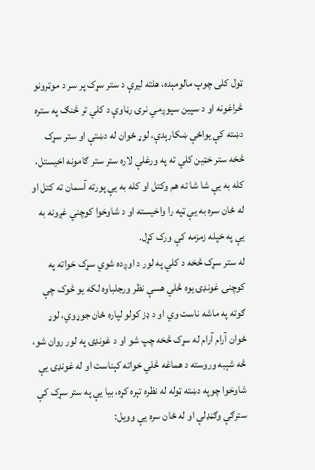ټول کلی چوپ مالومېده، هلته لیرې د ستر سړک پر سر د موټرونو څراغونه او د سپین سپوږمي نرۍ رڼاوې د کلي تر څنګ په ستره دښته کې یواځې ښکارېدې، لوړ ځوان له دښتې او ستر سړک څخه ستر خټین کلي ته په ورغلې لاره ستر ستر ګامونه اخیستل، کله به یې شا شا ته هم وکتل او کله به یې پورته آسمان ته کتل او له ځان سره به یې ټپه را واخیسته او د شاوخوا کوچني غږونه به یې په خپله زمزمه کې ورک کړل.
له ستر سړک څخه د کلي په لور د اوږده شوي سړک خواته په کوچنۍ غونډۍ یوه څلي هسې نظر ورجلباوه لکه یو څوک چې ګوته په ماشه ناست وي او د ډز کولو لپاره ځان جوړوي، لوړ ځوان آرام آرام له سړک څخه چپ شو او د غونډۍ په لور روان شو، څه شېبه وروسته د هماغه څلي خواته کېناست او له غونډۍ یې شاوخوا چوپه دښته ټوله له نظره تېره کړه، بیا یې په ستر سړک کې سترګې وګڼډلې او له ځان سره یې وویل: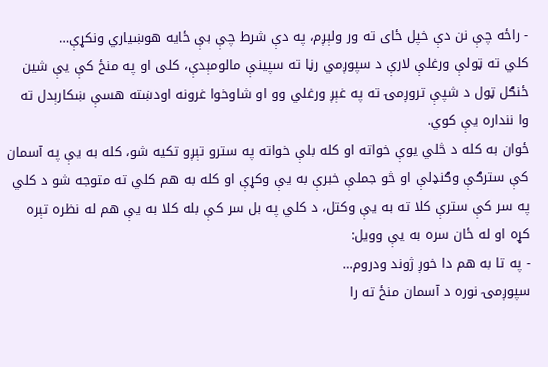- راځه چې نن دې خپل ځای ته ور ولېږم، په دې شرط چې بې ځایه هوښیاري ونکړې…
کلي ته ټولې ورغلې لارې د سپوږمي رڼا ته سپینې مالومېدې، کلی او په منځ کې یې شین ځنګل ټول د شپې تروږمۍ ته په غېږ ورغلي وو او شاوخوا غرونه اودښته هسې ښکارېدل ته وا ننداره یې کوي.
ځوان به کله د څلي یوې خواته او کله بلې خواته په سترو تېږو تکیه شو، کله به یې په آسمان کې سترګې وګنډلې او څو جملې خبرې به یې وکړې او کله به هم کلي ته متوجه شو د کلي په سر کې سترې کلا ته به یې وکتل، د کلي په بل سر کې بله کلا به یې هم له نظره تېره کړه او له ځان سره به یې وویل:
- په تا به هم دا خوږ ژوند ودروم…
سپوږمۍ نوره د آسمان منځ ته را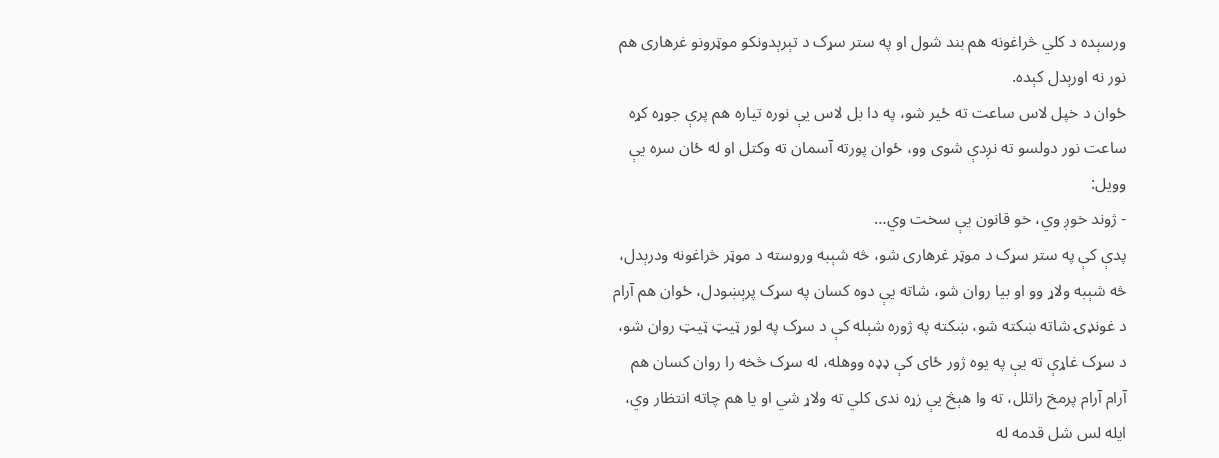ورسېده د کلي څراغونه هم بند شول او په ستر سړک د تېرېدونکو موټرونو غرهاری هم نور نه اورېدل کېده.
ځوان د خپل لاس ساعت ته ځیر شو، په دا بل لاس یې نوره تیاره هم پرې جوړه کړه ساعت نور دولسو ته نږدې شوی وو، ځوان پورته آسمان ته وکتل او له ځان سره یې وویل:
- ژوند خوږ وي، خو قانون یې سخت وي…
پدې کې په ستر سړک د موټر غرهاری شو، څه شېبه وروسته د موټر څراغونه ودرېدل، څه شېبه ولاړ وو او بیا روان شو، شاته یې دوه کسان په سړک پرېښودل، ځوان هم آرام د غونډۍ شاته ښکته شو، ښکته په ژوره شېله کې د سړک په لور ټیټ ټیټ روان شو، د سړک غاړې ته یې په یوه ژور ځای کې ډډه ووهله، له سړک څخه را روان کسان هم آرام آرام پرمخ راتلل، ته وا هېڅ یې زړه ندی کلي ته ولاړ شي او یا هم چاته انتظار وي، ایله لس شل قدمه له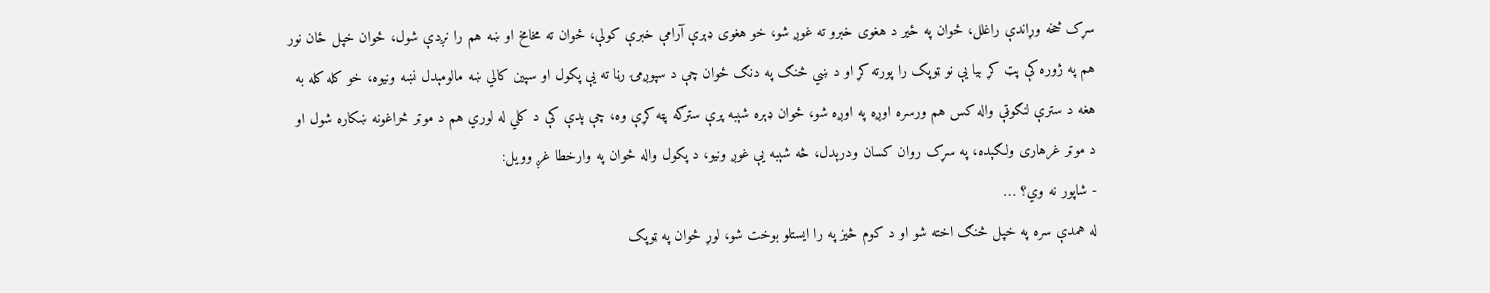سړک څخه وړاندې راغلل، ځوان په ځیر د هغوی خبرو ته غوږ شو، خو هغوی ډېرې آرامې خبرې کولې، ځوان ته مخامخ او ښه هم را نږدې شول، ځوان خپل ځان نور هم په ژوره کې پټ کړ بیا یې نو ټوپک را پورته کړ او د ښي څنګ په دنګ ځوان چې د سپوږمۍ رڼا ته یې پکول او سپین کالي ښه مالومېدل نښه ونیوه، خو کله کله به هغه د سترې لنګوټې واله کس هم ورسره اوږه په اوږه شو، ځوان ډېره شېبه پرې سترګه پټه کړې وه، چې پدې کې د کلي له لوري هم د موټر څراغونه ښکاره شول او د موټر غرهاری ولګېده، په سړک روان کسان ودرېدل، څه شېبه یې غوږ ونیو، د پکول واله ځوان په وارخطا غږ وویل:
- شاپور نه وي؟ …
له همدې سره په خپل څنګ اخته شو او د کوم څیز په را ایستلو بوخت شو، لوړ ځوان په ټوپک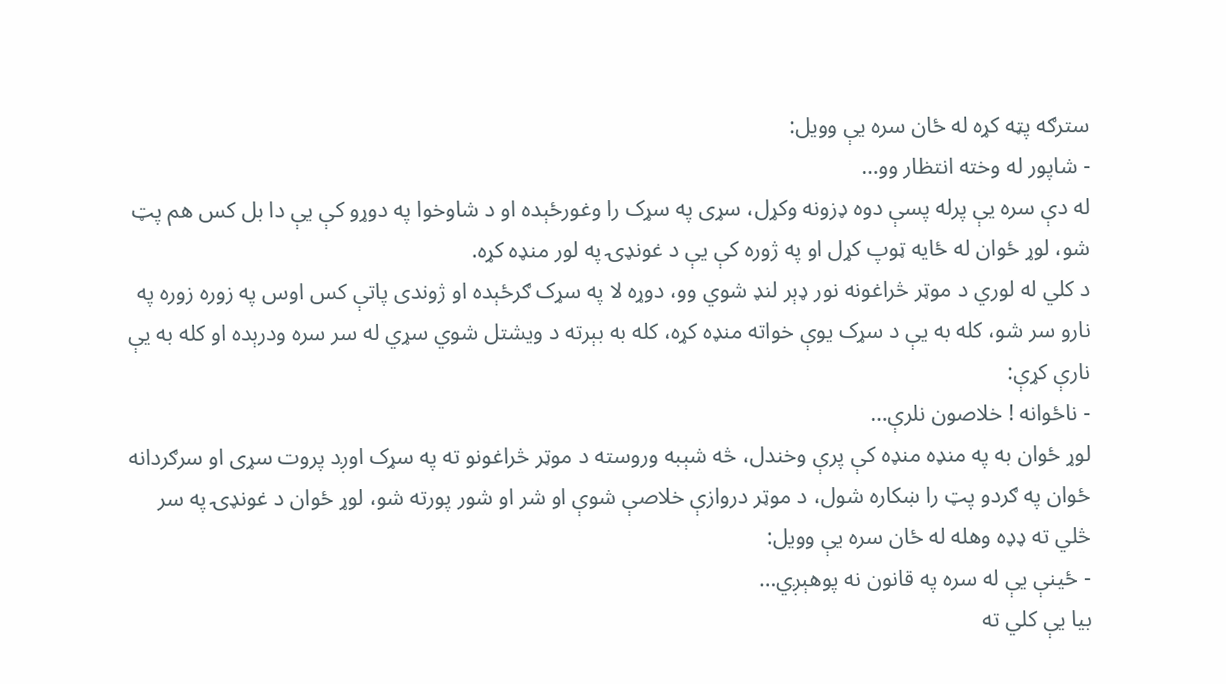سترګه پټه کړه له ځان سره یې وویل:
- شاپور له وخته انتظار وو…
له دې سره یې پرله پسې دوه ډزونه وکړل، سړی په سړک را وغورځېده او د شاوخوا په دوړو کې یې دا بل کس هم پټ شو، لوړ ځوان له ځایه ټوپ کړل او په ژوره کې یې د غونډۍ په لور منډه کړه.
د کلي له لوري د موټر څراغونه نور ډېر لنډ شوي وو، دوړه لا په سړک ګرځېده او ژوندی پاتې کس اوس په زوره زوره په نارو سر شو، کله به یې د سړک یوې خواته منډه کړه، کله به بېرته د ویشتل شوي سړي له سر سره ودرېده او کله به یې نارې کړې:
- ناځوانه ! خلاصون نلرې…
لوړ ځوان به په منډه منډه کې پرې وخندل، څه شېبه وروسته د موټر څراغونو ته په سړک اوږد پروت سړی او سرګردانه ځوان په ګردو پټ را ښکاره شول، د موټر دروازې خلاصې شوې او شر او شور پورته شو، لوړ ځوان د غونډۍ په سر څلي ته ډډه وهله له ځان سره یې وویل:
- ځینې یې له سره په قانون نه پوهېږي…
بیا یې کلي ته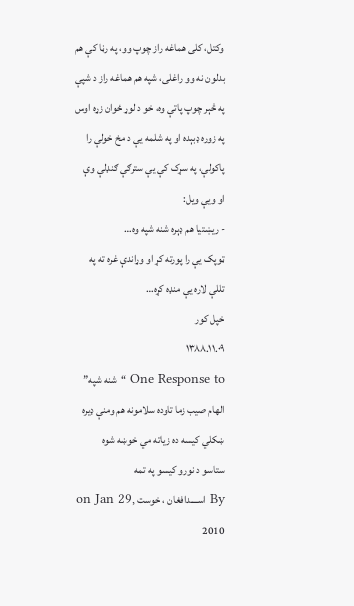وکتل، کلی هماغه راز چوپ وو، په رڼا کې هم بدلون نه وو راغلی، شپه هم هماغه راز د شپې په څېر چوپ پاتې وه، خو د لوړ ځوان زړه اوس په زوره ډبېده او په شلمه یې د مخ خولې را پاکولې، په سړک کې یې سترګې ګنډلې وې او ویې ویل:
- ریښتیا هم ډېره شنه شپه وه…
ټوپک یې را پورته کړ او وړاندې غره ته په تللې لاره یې منډه کړه…
خپل کور
۱۳۸۸.۱۱.۰۹
One Response to “شنه شپه”
الهام صيب زما تاوده سلامونه هم ومنې ډيره ښكلي كيسه ده زياته مي خوښه شوه
ستاسو د نورو كيسو په تمه
By اســــدافغان ، خوست on Jan 29, 2010